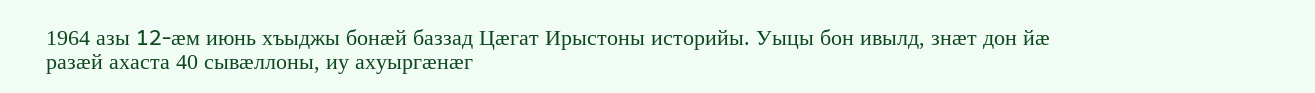1964 азы 12-æм июнь хъыджы бонæй баззад Цæгат Ирыстоны историйы. Уыцы бон ивылд, знæт дон йæ разæй ахаста 40 сывæллоны, иу ахуыргæнæг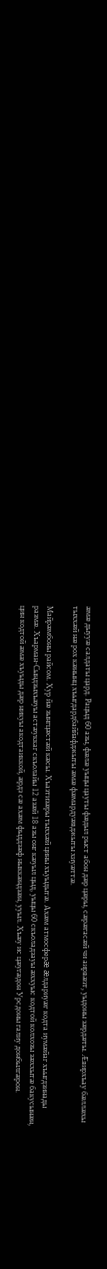æмæ дыууæ салдаты цард. Рацыд 60 азы, фæлæ уыцы цауты фæдыл рыст абон дæр цæры, сæрæгасæй чи аирвæзт, уыдоны зæрдæты. Æвирхъау бæллæхы тыххæй нæ рох кæнынц хъыгдардбаййафджыты æмæ фæмардуæвджыты хиуæттæ.

Майрæмбоны райсом. Хур йæ зынгцæстæй кæсы. Хъазтизæры тыххæй цины хъуыдытæ. Ахæм атмосферæ æлдариуæг кодта иумæйаг хъыгдзинады размæ. Хъарман-Сындзыхъæуы астæуккаг скъолайы 12 азæй 18 азы онг кæуыл цыд, уыцы 60 скъоладзауы æххуыс кодтой колхозы зæххытæ бакусынæн, цин кодтой æмæ хъуыды дæр никуы акодтаиккой, æрдз сæ ахæм фыддзæф ныккæндзæн, ууыл. Хъæу ис цæугæдон Урсдоны галиу донбылгæрон.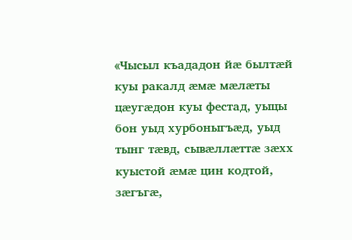«Чысыл къададон йæ былтæй куы ракалд æмæ мæлæты цæугæдон куы фестад, уыцы бон уыд хурбоныгъæд, уыд тынг тæвд, сывæллæттæ зæхх куыстой æмæ цин кодтой, зæгъгæ,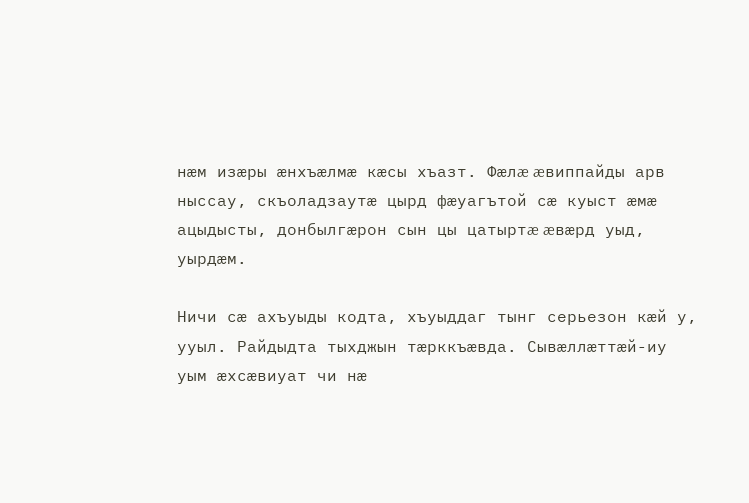нæм изæры æнхъæлмæ кæсы хъазт. Фæлæ æвиппайды арв ныссау, скъоладзаутæ цырд фæуагътой сæ куыст æмæ ацыдысты, донбылгæрон сын цы цатыртæ æвæрд уыд, уырдæм.

Ничи сæ ахъуыды кодта, хъуыддаг тынг серьезон кæй у, ууыл. Райдыдта тыхджын тæрккъæвда. Сывæллæттæй-иу уым æхсæвиуат чи нæ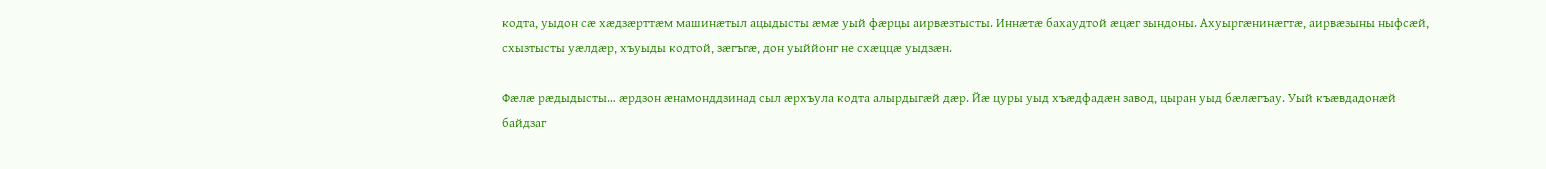кодта, уыдон сæ хæдзæрттæм машинæтыл ацыдысты æмæ уый фæрцы аирвæзтысты. Иннæтæ бахаудтой æцæг зындоны. Ахуыргæнинæгтæ, аирвæзыны ныфсæй, схызтысты уæлдæр, хъуыды кодтой, зæгъгæ, дон уыййонг не схæццæ уыдзæн.

Фæлæ рæдыдысты… æрдзон æнамонддзинад сыл æрхъула кодта алырдыгæй дæр. Йæ цуры уыд хъæдфадæн завод, цыран уыд бæлæгъау. Уый къæвдадонæй байдзаг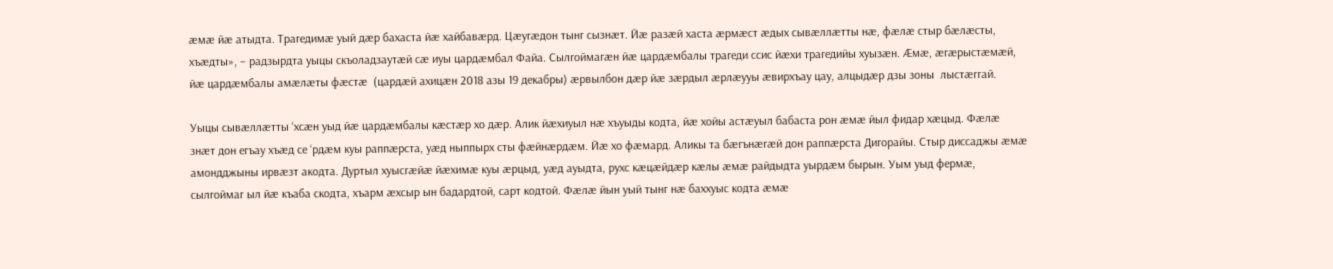æмæ йæ атыдта. Трагедимæ уый дæр бахаста йæ хайбавæрд. Цæугæдон тынг сызнæт. Йæ разæй хаста æрмæст æдых сывæллæтты нæ, фæлæ стыр бæлæсты, хъæдты», – радзырдта уыцы скъоладзаутæй сæ иуы цардæмбал Файа. Сылгоймагæн йæ цардæмбалы трагеди ссис йæхи трагедийы хуызæн. Æмæ, æгæрыстæмæй, йæ цардæмбалы амæлæты фæстæ  (цардæй ахицæн 2018 азы 19 декабры) æрвылбон дæр йæ зæрдыл æрлæууы æвирхъау цау, алцыдæр дзы зоны  лыстæггай.

Уыцы сывæллæтты ‘хсæн уыд йæ цардæмбалы кæстæр хо дæр. Алик йæхиуыл нæ хъуыды кодта, йæ хойы астæуыл бабаста рон æмæ йыл фидар хæцыд. Фæлæ  знæт дон егъау хъæд се ‘рдæм куы раппæрста, уæд ныппырх сты фæйнæрдæм. Йæ хо фæмард. Аликы та бæгънæгæй дон раппæрста Дигорайы. Стыр диссаджы æмæ амондджыны ирвæзт акодта. Дуртыл хуысгæйæ йæхимæ куы æрцыд, уæд ауыдта, рухс кæцæйдæр кæлы æмæ райдыдта уырдæм бырын. Уым уыд фермæ, сылгоймаг ыл йæ къаба скодта, хъарм æхсыр ын бадардтой, сарт кодтой. Фæлæ йын уый тынг нæ баххуыс кодта æмæ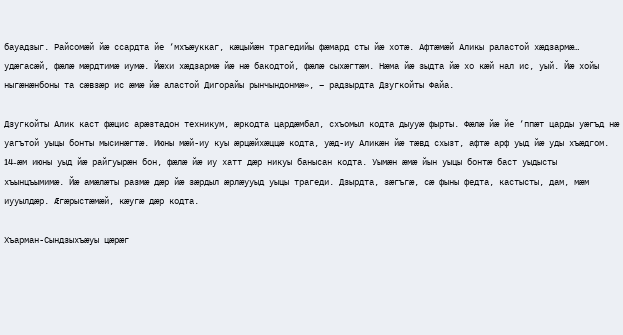бауадзыг. Райсомæй йæ ссардта йе ‘мхъæуккаг, кæцыйæн трагедийы фæмард сты йæ хотæ. Афтæмæй Аликы раластой хæдзармæ… удæгасæй, фæлæ мæрдтимæ иумæ. Йæхи хæдзармæ йæ нæ бакодтой, фæлæ сыхæгтæм. Нæма йæ зыдта йæ хо кæй нал ис, уый. Йæ хойы ныгæнæнбоны та сæвзæр ис æмæ йæ аластой Дигорайы рынчындонмæ», – радзырдта Дзугкойты Файа.

Дзугкойты Алик каст фæцис арæзтадон техникум, æркодта цардæмбал, схъомыл кодта дыууæ фырты. Фæлæ йæ йе ‘ппæт царды уæгъд нæ уагътой уыцы бонты мысинæгтæ. Июны мæй-иу куы æрцæйхæццæ кодта, уæд-иу Аликæн йæ тæвд схызт, афтæ арф уыд йæ уды хъæдгом. 14-æм июны уыд йæ райгуырæн бон, фæлæ йæ иу хатт дæр никуы банысан кодта. Уымæн æмæ йын уыцы бонтæ баст уыдысты хъынцъымимæ. Йæ амæлæты размæ дæр йæ зæрдыл æрлæууыд уыцы трагеди. Дзырдта, зæгъгæ, сæ фыны федта, кастысты, дам, мæм иууылдæр. Æгæрыстæмæй, кæугæ дæр кодта.

Хъарман-Сындзыхъæуы цæрæг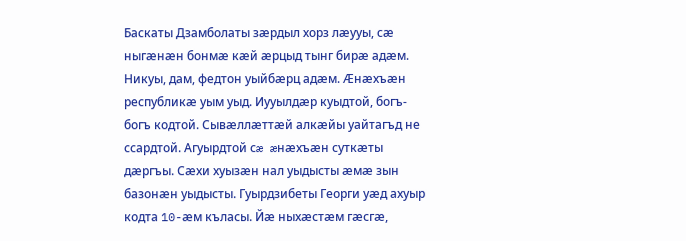Баскаты Дзамболаты зæрдыл хорз лæууы, сæ ныгæнæн бонмæ кæй æрцыд тынг бирæ адæм. Никуы, дам, федтон уыйбæрц адæм. Æнæхъæн республикæ уым уыд. Иууылдæр куыдтой, богъ-богъ кодтой. Сывæллæттæй алкæйы уайтагъд не ссардтой. Агуырдтой сæ æнæхъæн суткæты дæргъы. Сæхи хуызæн нал уыдысты æмæ зын базонæн уыдысты. Гуырдзибеты Георги уæд ахуыр кодта 10-æм къласы. Йæ ныхæстæм гæсгæ,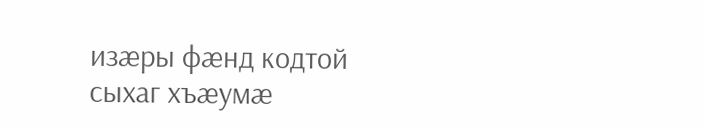изæры фæнд кодтой сыхаг хъæумæ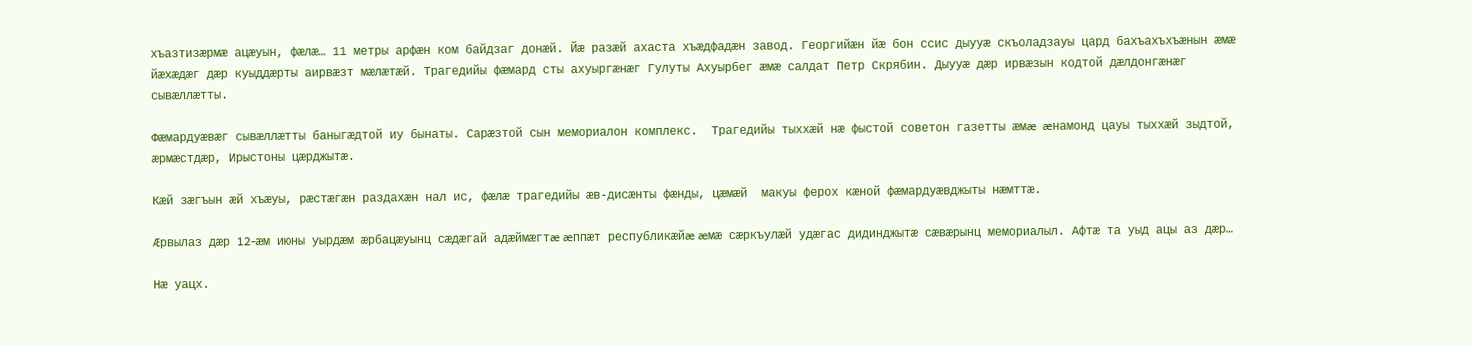хъазтизæрмæ ацæуын, фæлæ… 11 метры арфæн ком байдзаг донæй. Йæ разæй ахаста хъæдфадæн завод. Георгийæн йæ бон ссис дыууæ скъоладзауы цард бахъахъхъæнын æмæ йæхæдæг дæр куыддæрты аирвæзт мæлæтæй. Трагедийы фæмард сты ахуыргæнæг Гулуты Ахуырбег æмæ салдат Петр Скрябин. Дыууæ дæр ирвæзын кодтой дæлдонгæнæг сывæллæтты.

Фæмардуæвæг сывæллæтты баныгæдтой иу бынаты. Сарæзтой сын мемориалон комплекс.  Трагедийы тыххæй нæ фыстой советон газетты æмæ  æнамонд цауы тыххæй зыдтой, æрмæстдæр, Ирыстоны цæрджытæ.

Кæй зæгъын æй хъæуы, рæстæгæн раздахæн нал ис, фæлæ трагедийы æв-дисæнты фæнды, цæмæй  макуы ферох кæной фæмардуæвджыты нæмттæ.

Æрвылаз дæр 12-æм июны уырдæм æрбацæуынц сæдæгай адæймæгтæ æппæт республикæйæ æмæ сæркъулæй удæгас дидинджытæ сæвæрынц мемориалыл. Афтæ та уыд ацы аз дæр…

Нæ уацх.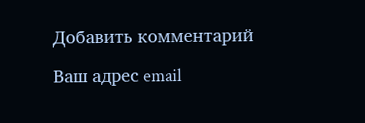Добавить комментарий

Ваш адрес email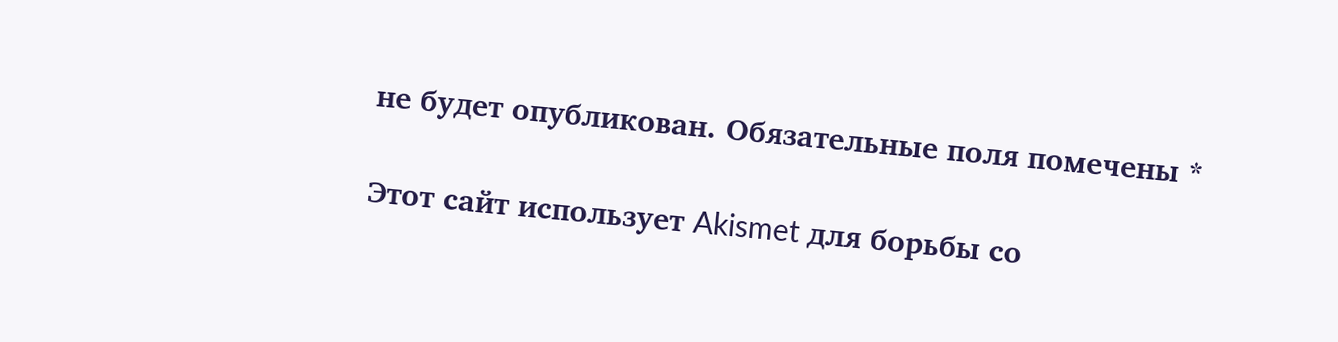не будет опубликован. Обязательные поля помечены *

Этот сайт использует Akismet для борьбы со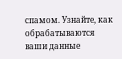спамом. Узнайте, как обрабатываются ваши данные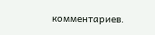комментариев.